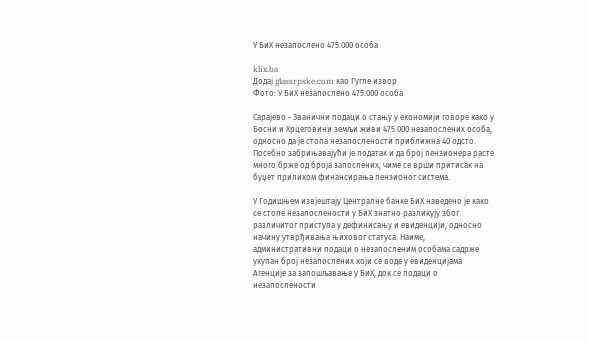У БиХ незапослено 475.000 особа

klix.ba
Додај glassrpske.com као Гугле извор
Фото: У БиХ незапослено 475.000 особа

Сарајево - Званични подаци о стању у економији говоре како у Босни и Хрцеговини земљи живи 475.000 незапослених особа, односно да је стопа незапослености приближна 40 одсто. Посебно забрињавајући је податак и да број пензионера расте много брже од броја запослених, чиме се врши притисак на буџет приликом финансирања пензионог система.

У Годишњем извјештају Централне банке БиХ наведено је како се стопе незапослености у БиХ знатно разликују због различитог приступа у дефинисању и евиденцији, односно начину утврђивања њиховог статуса. Наиме, административни подаци о незапосленим особама садрже укупан број незапослених који се воде у евиденцијама Агенције за запошљавање у БиХ, док се подаци о незапослености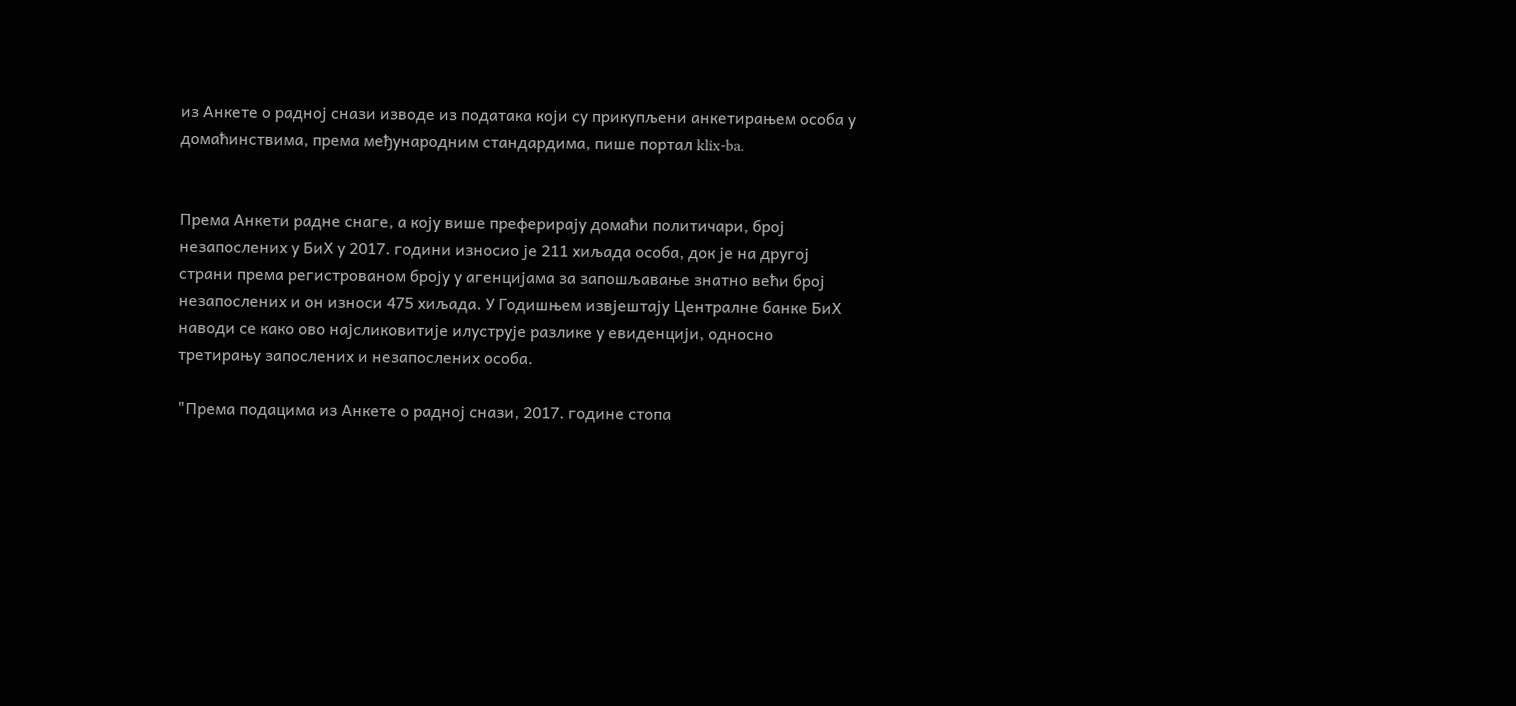из Анкете о радној снази изводе из података који су прикупљени анкетирањем особа у домаћинствима, према међународним стандардима, пише портал klix-ba.


Према Анкети радне снаге, а коју више преферирају домаћи политичари, број незапослених у БиХ у 2017. години износио је 211 хиљада особа, док је на другој страни према регистрованом броју у агенцијама за запошљавање знатно већи број незапослених и он износи 475 хиљада. У Годишњем извјештају Централне банке БиХ наводи се како ово најсликовитије илуструје разлике у евиденцији, односно третирању запослених и незапослених особа.

"Према подацима из Анкете о радној снази, 2017. године стопа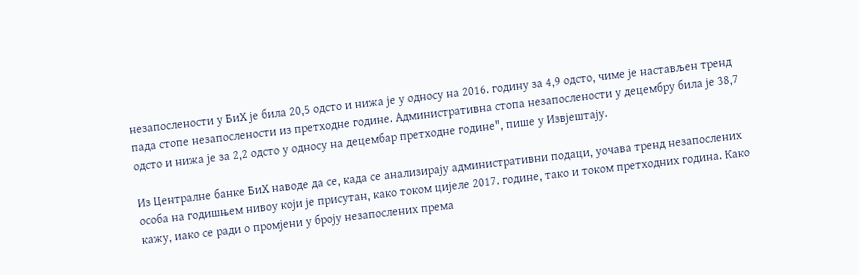незапослености у БиХ је била 20,5 одсто и нижа је у односу на 2016. годину за 4,9 одсто, чиме је настављен тренд пада стопе незапослености из претходне године. Административна стопа незапослености у децембру била је 38,7 одсто и нижа је за 2,2 одсто у односу на децембар претходне године", пише у Извјештају.

Из Централне банке БиХ наводе да се, када се анализирају административни подаци, уочава тренд незапослених особа на годишњем нивоу који је присутан, како током цијеле 2017. године, тако и током претходних година. Како кажу, иако се ради о промјени у броју незапослених према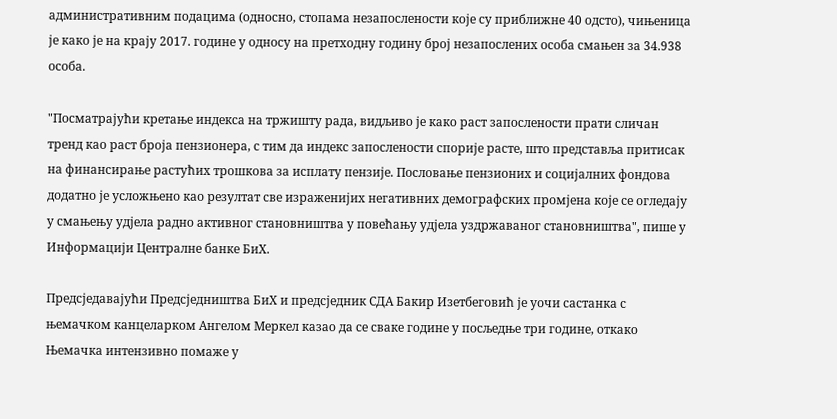административним подацима (односно, стопама незапослености које су приближне 40 одсто), чињеница је како је на крају 2017. године у односу на претходну годину број незапослених особа смањен за 34.938 особа.

"Посматрајући кретање индекса на тржишту рада, видљиво је како раст запослености прати сличан тренд као раст броја пензионера, с тим да индекс запослености спорије расте, што представља притисак на финансирање растућих трошкова за исплату пензије. Пословање пензионих и социјалних фондова додатно је усложњено као резултат све израженијих негативних демографских промјена које се огледају у смањењу удјела радно активног становништва у повећању удјела уздржаваног становништва", пише у Информацији Централне банке БиХ.

Предсједавајући Предсједништва БиХ и предсједник СДА Бакир Изетбеговић је уочи састанка с њемачком канцеларком Ангелом Меркел казао да се сваке године у посљедње три године, откако Њемачка интензивно помаже у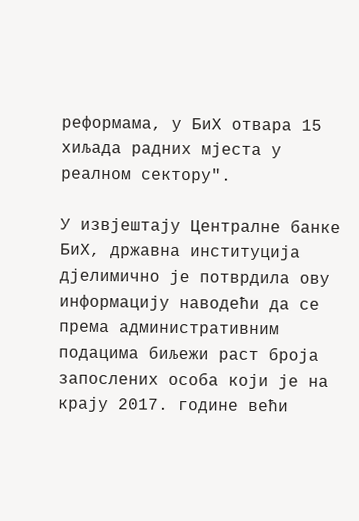реформама, у БиХ отвара 15 хиљада радних мјеста у реалном сектору".

У извјештају Централне банке БиХ, државна институција дјелимично је потврдила ову информацију наводећи да се према административним подацима биљежи раст броја запослених особа који је на крају 2017. године већи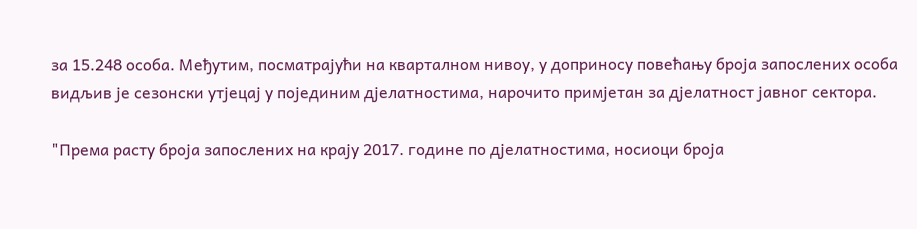за 15.248 особа. Међутим, посматрајући на кварталном нивоу, у доприносу повећању броја запослених особа видљив је сезонски утјецај у појединим дјелатностима, нарочито примјетан за дјелатност јавног сектора.

"Према расту броја запослених на крају 2017. године по дјелатностима, носиоци броја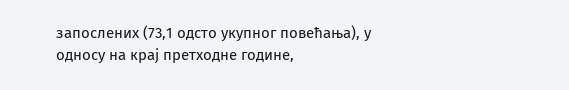запослених (73,1 одсто укупног повећања), у односу на крај претходне године,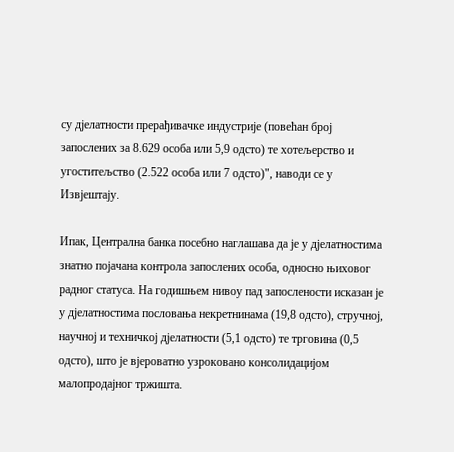су дјелатности прерађивачке индустрије (повећан број запослених за 8.629 особа или 5,9 одсто) те хотељерство и угоститељство (2.522 особа или 7 одсто)", наводи се у Извјештају.

Ипак, Централна банка посебно наглашава да је у дјелатностима знатно појачана контрола запослених особа, односно њиховог радног статуса. На годишњем нивоу пад запослености исказан је у дјелатностима пословања некретнинама (19,8 одсто), стручној, научној и техничкој дјелатности (5,1 одсто) те трговина (0,5 одсто), што је вјероватно узроковано консолидацијом малопродајног тржишта.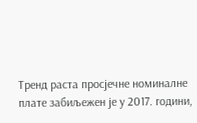Тренд раста просјечне номиналне плате забиљежен је у 2017. години,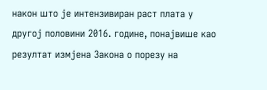након што је интензивиран раст плата у другој половини 2016. године, понајвише као резултат измјена Закона о порезу на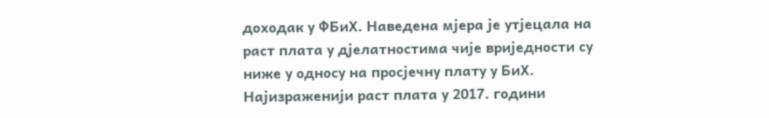доходак у ФБиХ. Наведена мјера је утјецала на раст плата у дјелатностима чије вриједности су ниже у односу на просјечну плату у БиХ. Најизраженији раст плата у 2017. години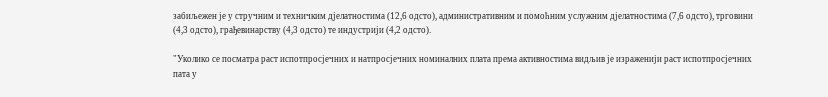забиљежен је у стручним и техничким дјелатностима (12,6 одсто), административним и помоћним услужним дјелатностима (7,6 одсто), трговини (4,3 одсто), грађевинарству (4,3 одсто) те индустрији (4,2 одсто).

"Уколико се посматра раст испотпросјечних и натпросјечних номиналних плата према активностима видљив је израженији раст испотпросјечних пата у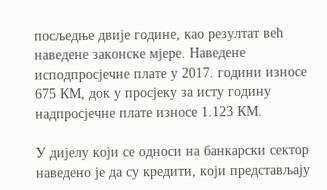посљедње двије године, као резултат већ наведене законске мјере. Наведене исподпросјечне плате у 2017. години износе 675 КМ, док у просјеку за исту годину надпросјечне плате износе 1.123 КМ.

У дијелу који се односи на банкарски сектор наведено је да су кредити, који представљају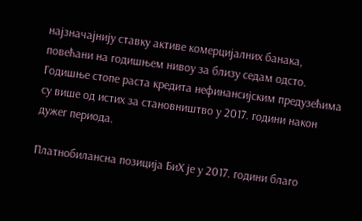најзначајнију ставку активе комерцијалних банака, повећани на годишњем нивоу за близу седам одсто. Годишње стопе раста кредита нефинансијским предузећима су више од истих за становништво у 2017. години након дужег периода.

Платнобилансна позиција БиХ је у 2017. години благо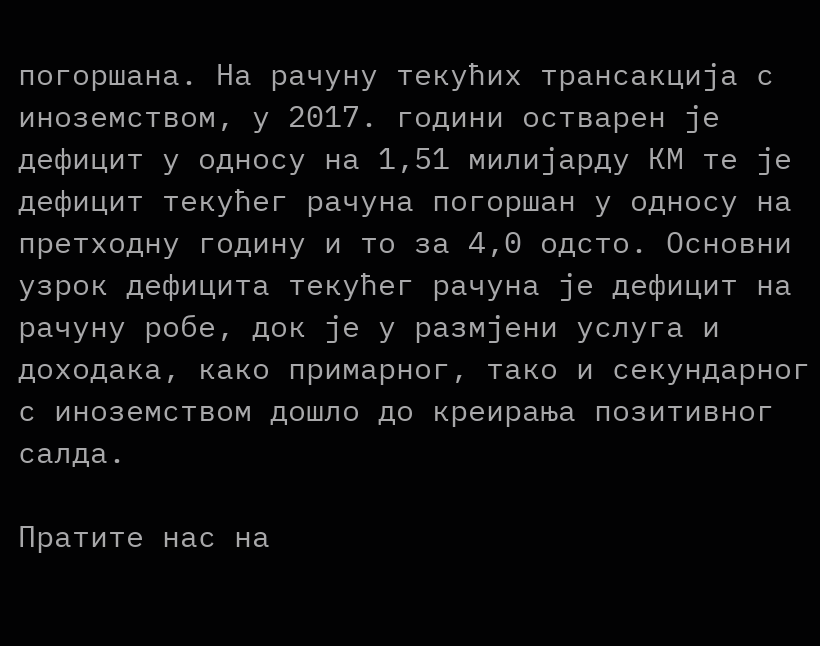погоршана. На рачуну текућих трансакција с иноземством, у 2017. години остварен је дефицит у односу на 1,51 милијарду КМ те је дефицит текућег рачуна погоршан у односу на претходну годину и то за 4,0 одсто. Основни узрок дефицита текућег рачуна је дефицит на рачуну робе, док је у размјени услуга и доходака, како примарног, тако и секундарног с иноземством дошло до креирања позитивног салда.

Пратите нас на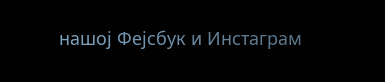нашој Фејсбук и Инстаграм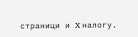страници и X налогу.